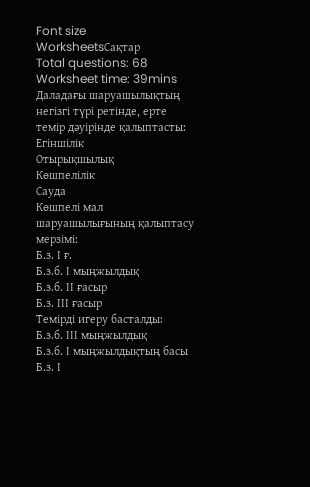Font size
WorksheetsСақтар
Total questions: 68
Worksheet time: 39mins
Даладағы шаруашылықтың негізгі түрі ретінде, ерте темір дәуірінде қалыптасты:
Егіншілік
Отырықшылық
Көшпелілік
Сауда
Көшпелі мал шаруашылығының қалыптасу мерзімі:
Б.з. І ғ.
Б.з.б. І мыңжылдық
Б.з.б. ІІ ғасыр
Б.з. ІІІ ғасыр
Темірді игеру басталды:
Б.з.б. ІІІ мыңжылдық
Б.з.б. І мыңжылдықтың басы
Б.з. І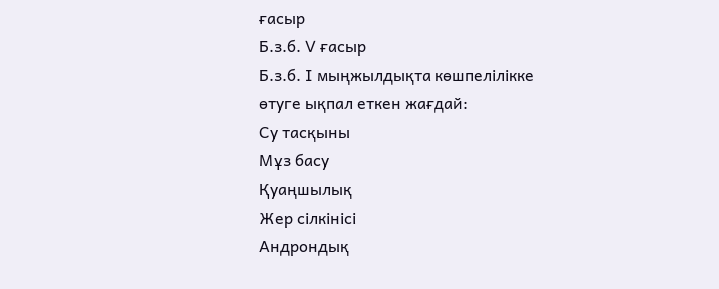ғасыр
Б.з.б. V ғасыр
Б.з.б. І мыңжылдықта көшпелілікке өтуге ықпал еткен жағдай:
Су тасқыны
Мұз басу
Қуаңшылық
Жер сілкінісі
Андрондық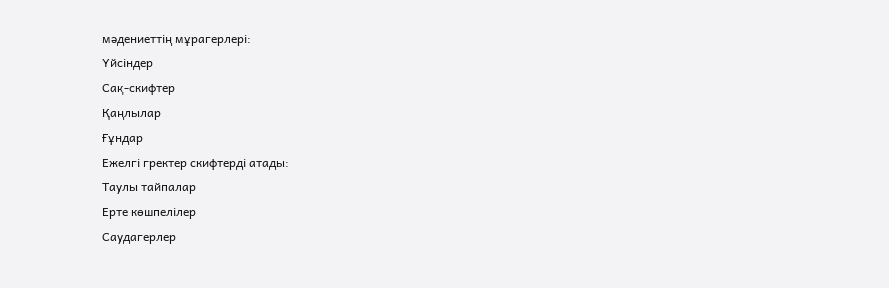мәдениеттің мұрагерлері:
Үйсіндер
Сақ-скифтер
Қаңлылар
Ғұндар
Ежелгі гректер скифтерді атады:
Таулы тайпалар
Ерте көшпелілер
Саудагерлер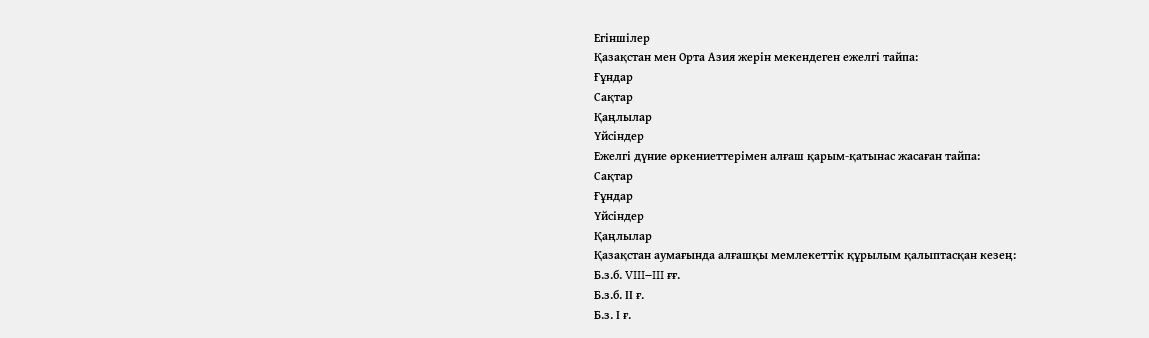Егіншілер
Қазақстан мен Орта Азия жерін мекендеген ежелгі тайпа:
Ғұндар
Сақтар
Қаңлылар
Үйсіндер
Ежелгі дүние өркениеттерімен алғаш қарым-қатынас жасаған тайпа:
Сақтар
Ғұндар
Үйсіндер
Қаңлылар
Қазақстан аумағында алғашқы мемлекеттік құрылым қалыптасқан кезең:
Б.з.б. VIII–III ғғ.
Б.з.б. ІІ ғ.
Б.з. І ғ.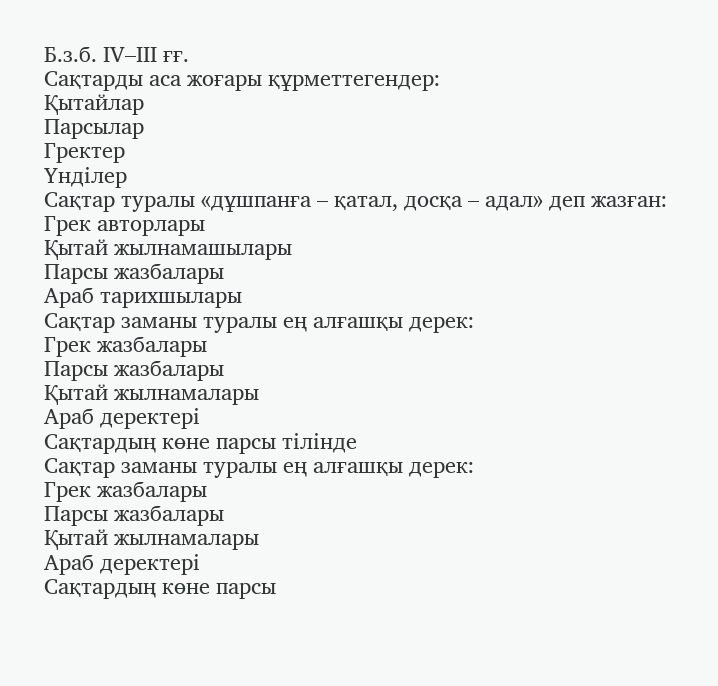Б.з.б. ІV–ІІІ ғғ.
Сақтарды аса жоғары құрметтегендер:
Қытайлар
Парсылар
Гректер
Үнділер
Сақтар туралы «дұшпанға – қатал, досқа – адал» деп жазған:
Грек авторлары
Қытай жылнамашылары
Парсы жазбалары
Араб тарихшылары
Сақтар заманы туралы ең алғашқы дерек:
Грек жазбалары
Парсы жазбалары
Қытай жылнамалары
Араб деректері
Сақтардың көне парсы тілінде
Сақтар заманы туралы ең алғашқы дерек:
Грек жазбалары
Парсы жазбалары
Қытай жылнамалары
Араб деректері
Сақтардың көне парсы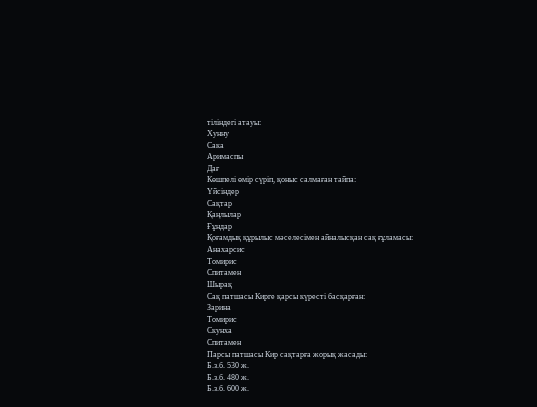тіліндегі атауы:
Хунну
Сака
Аримаспы
Дағ
Көшпелі өмір сүріп, қоныс салмаған тайпа:
Үйсіндер
Сақтар
Қаңлылар
Ғұндар
Қоғамдық құрылыс мәселесімен айналысқан сақ ғұламасы:
Анахарсис
Томирис
Спитамен
Шырақ
Сақ патшасы Кирге қарсы күресті басқарған:
Зарина
Томирис
Скунха
Спитамен
Парсы патшасы Кир сақтарға жорық жасады:
Б.з.б. 530 ж.
Б.з.б. 480 ж.
Б.з.б. 600 ж.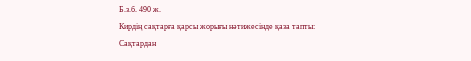Б.з.б. 490 ж.
Кирдің сақтарға қарсы жорығы нәтижесінде қаза тапты:
Сақтардан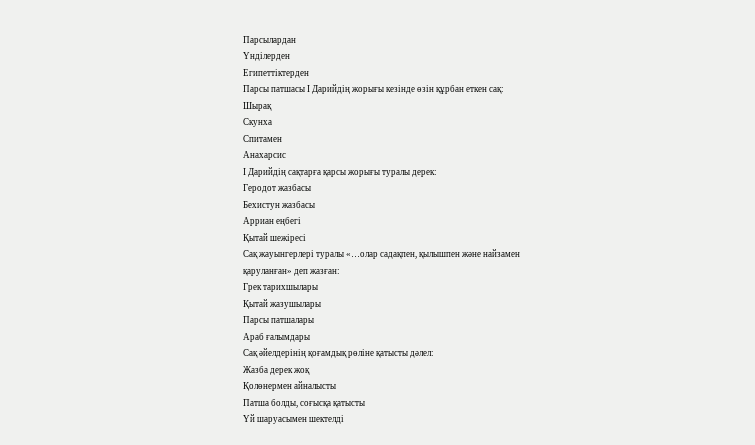Парсылардан
Үнділерден
Египеттіктерден
Парсы патшасы І Дарийдің жорығы кезінде өзін құрбан еткен сақ:
Шырақ
Скунха
Спитамен
Анахарсис
І Дарийдің сақтарға қарсы жорығы туралы дерек:
Геродот жазбасы
Бехистун жазбасы
Арриан еңбегі
Қытай шежіресі
Сақ жауынгерлері туралы «…олар садақпен, қылышпен және найзамен қаруланған» деп жазған:
Грек тарихшылары
Қытай жазушылары
Парсы патшалары
Араб ғалымдары
Сақ әйелдерінің қоғамдық рөліне қатысты дәлел:
Жазба дерек жоқ
Қолөнермен айналысты
Патша болды, соғысқа қатысты
Үй шаруасымен шектелді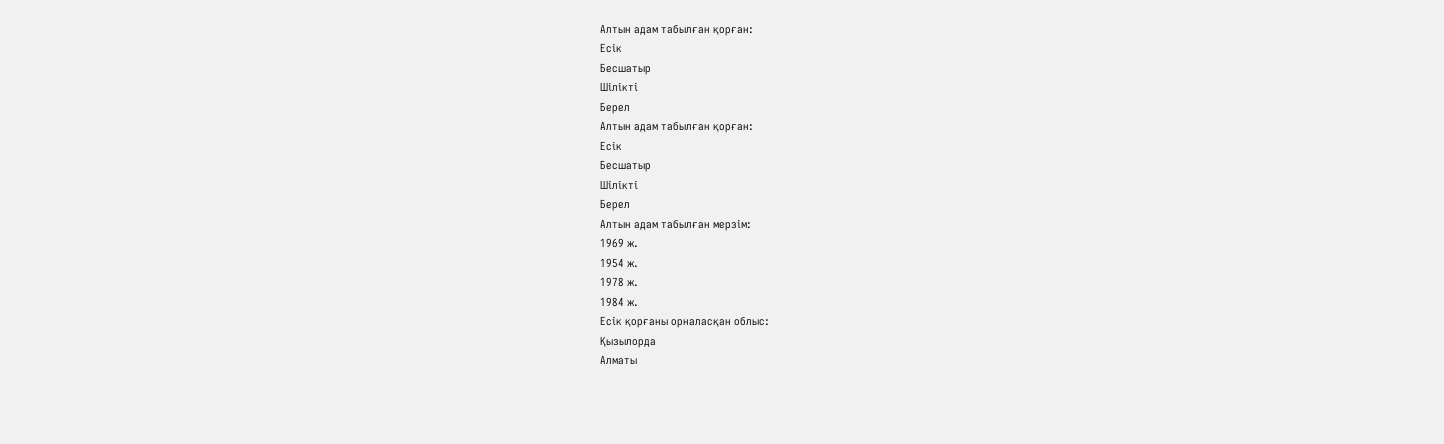Алтын адам табылған қорған:
Есік
Бесшатыр
Шілікті
Берел
Алтын адам табылған қорған:
Есік
Бесшатыр
Шілікті
Берел
Алтын адам табылған мерзім:
1969 ж.
1954 ж.
1978 ж.
1984 ж.
Есік қорғаны орналасқан облыс:
Қызылорда
Алматы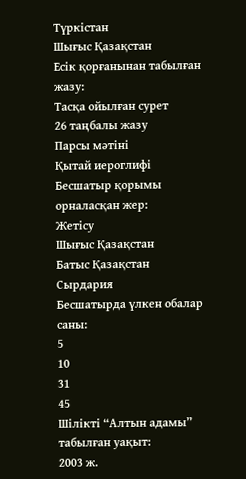Түркістан
Шығыс Қазақстан
Есік қорғанынан табылған жазу:
Тасқа ойылған сурет
26 таңбалы жазу
Парсы мәтіні
Қытай иероглифі
Бесшатыр қорымы орналасқан жер:
Жетісу
Шығыс Қазақстан
Батыс Қазақстан
Сырдария
Бесшатырда үлкен обалар саны:
5
10
31
45
Шілікті “Алтын адамы” табылған уақыт:
2003 ж.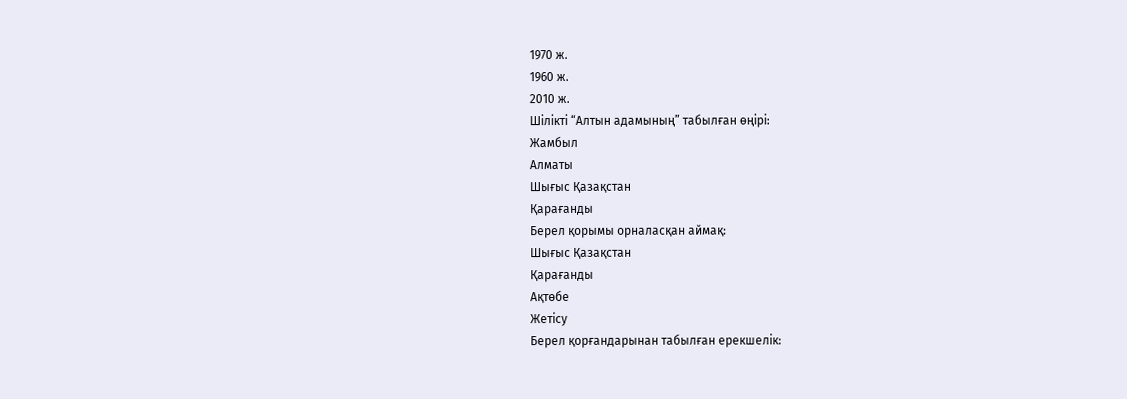1970 ж.
1960 ж.
2010 ж.
Шілікті “Алтын адамының” табылған өңірі:
Жамбыл
Алматы
Шығыс Қазақстан
Қарағанды
Берел қорымы орналасқан аймақ:
Шығыс Қазақстан
Қарағанды
Ақтөбе
Жетісу
Берел қорғандарынан табылған ерекшелік: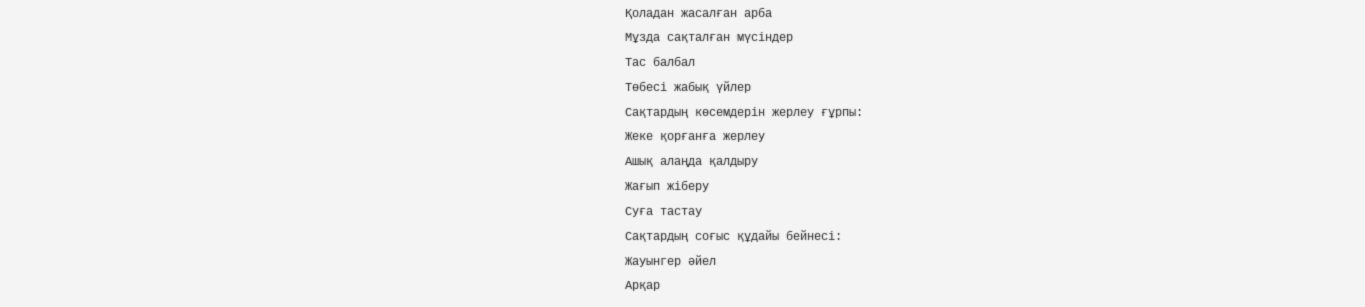Қоладан жасалған арба
Мұзда сақталған мүсіндер
Тас балбал
Төбесі жабық үйлер
Сақтардың көсемдерін жерлеу ғұрпы:
Жеке қорғанға жерлеу
Ашық алаңда қалдыру
Жағып жіберу
Суға тастау
Сақтардың соғыс құдайы бейнесі:
Жауынгер әйел
Арқар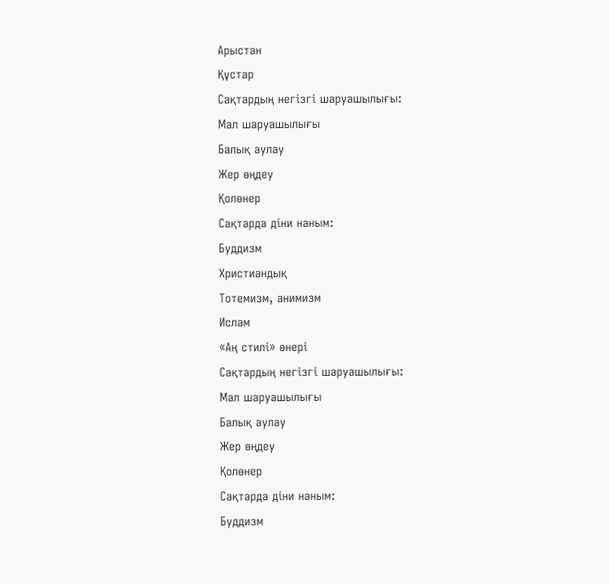Арыстан
Құстар
Сақтардың негізгі шаруашылығы:
Мал шаруашылығы
Балық аулау
Жер өңдеу
Қолөнер
Сақтарда діни наным:
Буддизм
Христиандық
Тотемизм, анимизм
Ислам
«Аң стилі» өнері
Сақтардың негізгі шаруашылығы:
Мал шаруашылығы
Балық аулау
Жер өңдеу
Қолөнер
Сақтарда діни наным:
Буддизм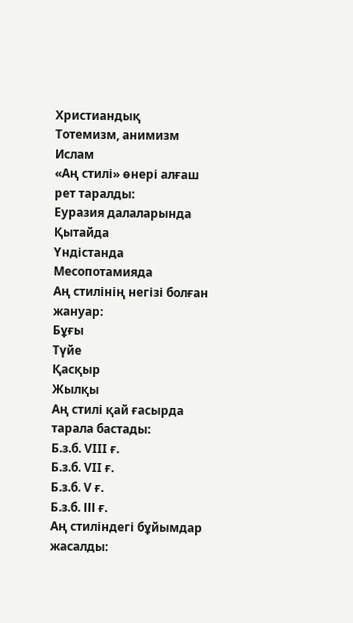Христиандық
Тотемизм, анимизм
Ислам
«Аң стилі» өнері алғаш рет таралды:
Еуразия далаларында
Қытайда
Үндістанда
Месопотамияда
Аң стилінің негізі болған жануар:
Бұғы
Түйе
Қасқыр
Жылқы
Аң стилі қай ғасырда тарала бастады:
Б.з.б. VIII ғ.
Б.з.б. VII ғ.
Б.з.б. V ғ.
Б.з.б. ІІІ ғ.
Аң стиліндегі бұйымдар жасалды: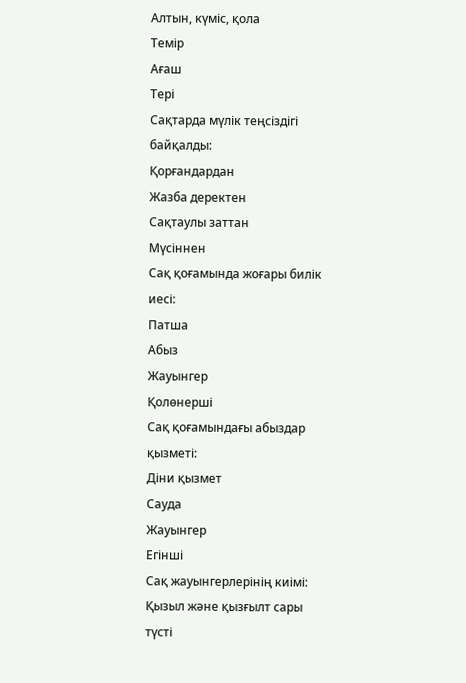Алтын, күміс, қола
Темір
Ағаш
Тері
Сақтарда мүлік теңсіздігі байқалды:
Қорғандардан
Жазба деректен
Сақтаулы заттан
Мүсіннен
Сақ қоғамында жоғары билік иесі:
Патша
Абыз
Жауынгер
Қолөнерші
Сақ қоғамындағы абыздар қызметі:
Діни қызмет
Сауда
Жауынгер
Егінші
Сақ жауынгерлерінің киімі:
Қызыл және қызғылт сары түсті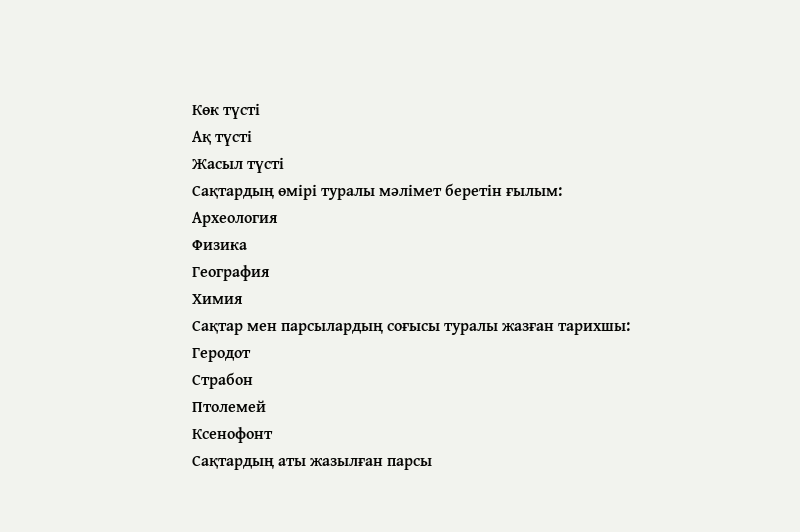Көк түсті
Ақ түсті
Жасыл түсті
Сақтардың өмірі туралы мәлімет беретін ғылым:
Археология
Физика
География
Химия
Сақтар мен парсылардың соғысы туралы жазған тарихшы:
Геродот
Страбон
Птолемей
Ксенофонт
Сақтардың аты жазылған парсы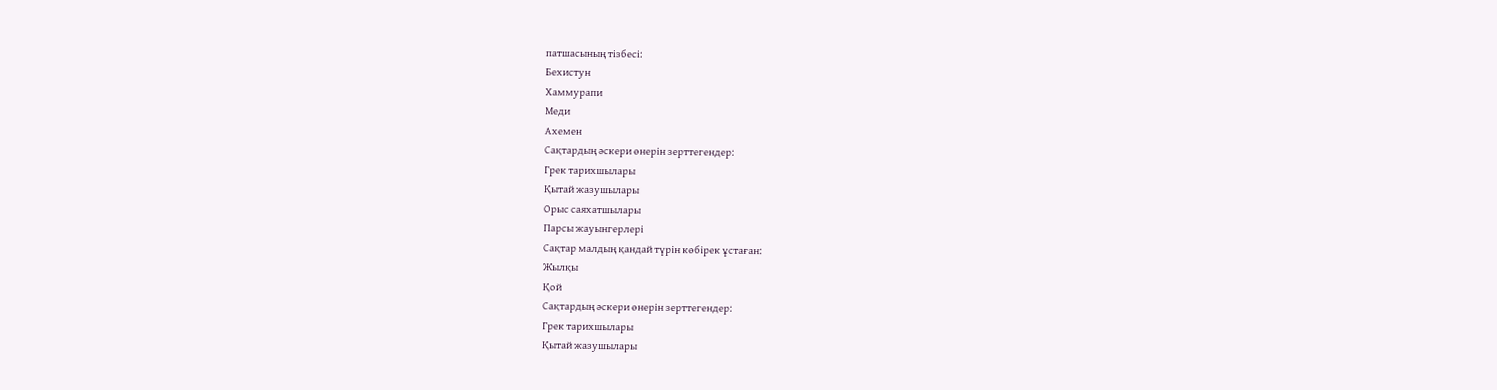патшасының тізбесі:
Бехистун
Хаммурапи
Меди
Ахемен
Сақтардың әскери өнерін зерттегендер:
Грек тарихшылары
Қытай жазушылары
Орыс саяхатшылары
Парсы жауынгерлері
Сақтар малдың қандай түрін көбірек ұстаған:
Жылқы
Қой
Сақтардың әскери өнерін зерттегендер:
Грек тарихшылары
Қытай жазушылары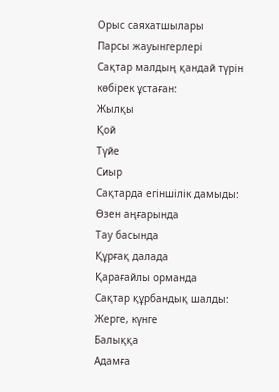Орыс саяхатшылары
Парсы жауынгерлері
Сақтар малдың қандай түрін көбірек ұстаған:
Жылқы
Қой
Түйе
Сиыр
Сақтарда егіншілік дамыды:
Өзен аңғарында
Тау басында
Құрғақ далада
Қарағайлы орманда
Сақтар құрбандық шалды:
Жерге, күнге
Балыққа
Адамға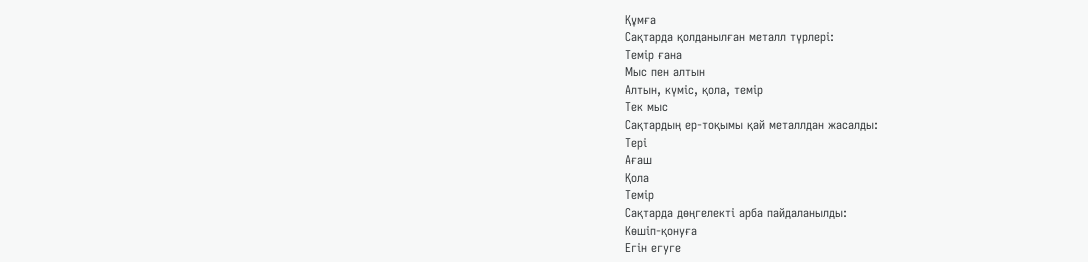Құмға
Сақтарда қолданылған металл түрлері:
Темір ғана
Мыс пен алтын
Алтын, күміс, қола, темір
Тек мыс
Сақтардың ер-тоқымы қай металлдан жасалды:
Тері
Ағаш
Қола
Темір
Сақтарда дөңгелекті арба пайдаланылды:
Көшіп-қонуға
Егін егуге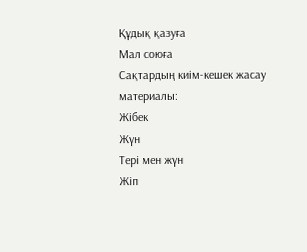Құдық қазуға
Мал союға
Сақтардың киім-кешек жасау материалы:
Жібек
Жүн
Тері мен жүн
Жіп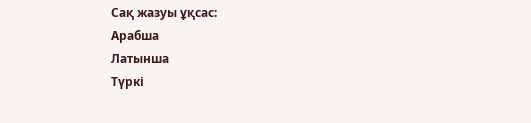Сақ жазуы ұқсас:
Арабша
Латынша
Түркі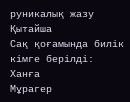руникалық жазу
Қытайша
Сақ қоғамында билік кімге берілді:
Ханға
Мұрагер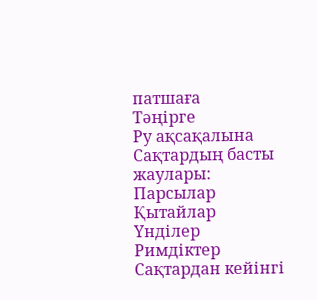патшаға
Тәңірге
Ру ақсақалына
Сақтардың басты жаулары:
Парсылар
Қытайлар
Үнділер
Римдіктер
Сақтардан кейінгі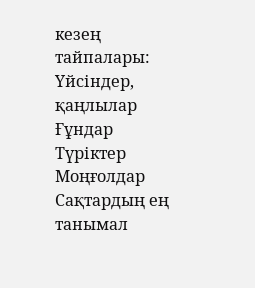кезең тайпалары:
Үйсіндер, қаңлылар
Ғұндар
Түріктер
Моңғолдар
Сақтардың ең танымал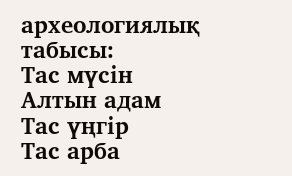археологиялық табысы:
Тас мүсін
Алтын адам
Тас үңгір
Тас арба